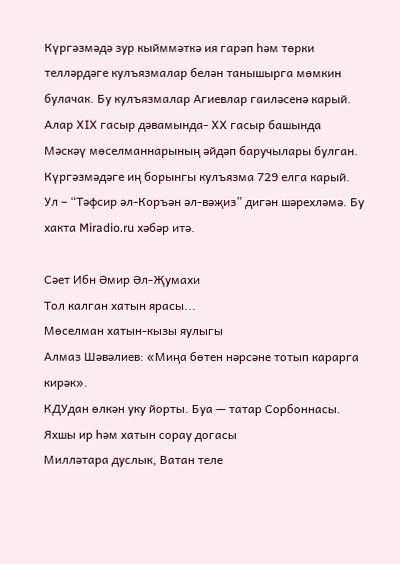Күргәзмәдә зур кыйммәткә ия гарәп һәм төрки телләрдәге кулъязмалар белән танышырга мөмкин булачак. Бу кулъязмалар Агиевлар гаиләсенә карый. Алар XIX гасыр дәвамында- XX гасыр башында Мәскәү мөселманнарының әйдәп баручылары булган.
Күргәзмәдәге иң борынгы кулъязма 729 елга карый. Ул – “Тәфсир әл-Коръән әл-вәҗиз” дигән шәрехләмә. Бу хакта Miradio.ru хәбәр итә.

Сәет Ибн Әмир Әл-Җумахи
Тол калган хатын ярасы...
Мөселман хатын-кызы яулыгы
Алмаз Шәвәлиев: «Миңа бөтен нәрсәне тотып карарга кирәк».
КДУдан өлкән уку йорты. Буа — татар Сорбоннасы.
Яхшы ир һәм хатын сорау догасы
Милләтара дуслык, Ватан теле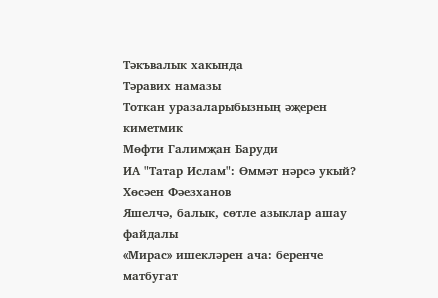Тәкъвалык хакында
Тәравих намазы
Тоткан уразаларыбызның әҗерен киметмик
Мөфти Галимҗан Баруди
ИА "Татар Ислам": Өммәт нәрсә укый?
Хөсәен Фәезханов
Яшелчә, балык, сөтле азыклар ашау файдалы
«Мирас» ишекләрен ача: беренче матбугат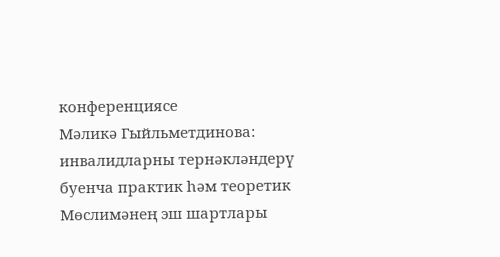конференциясе
Мәликә Гыйльметдинова: инвалидларны тернәкләндерү буенча практик һәм теоретик
Мөслимәнең эш шартлары